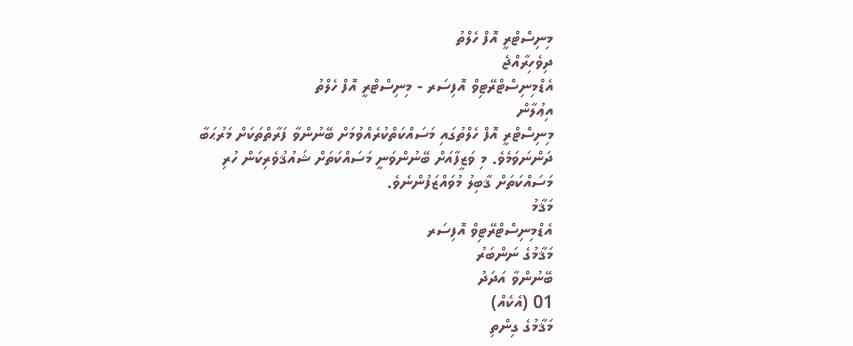މިނިސްޓްރީ އޮފް ހެލްތު
ދިވެހިރާއްޖެ
އެޑްމިނިސްޓްރޭޓިވް އޮފިސަރ - މިނިސްޓްރީ އޮފް ހެލްތު
އިޢުލާން
މިނިސްޓްރީ އޮފް ހެލްތުގައި މަސައްކަތްކުރެއްވުމަށް ބޭނުންވާ ފަރާތްތަކަށް މަރުޙަބާ ދަންނަވަމެވެ. މި ވަޒީފާއަށް ބޭނުންވަނީ މަސައްކަތަށް ޝައުޤުވެރިކަން ހުރި މަސައްކަތަށް ޤާބިލު މުވައްޒަފުންނެވެ.
މަޤާމު
އެޑްމިނިސްޓްރޭޓިވް އޮފިސަރ
މަޤާމުގެ ނަންބަރު
ބޭނުންވާ އަދަދު
01 (އެކެއް)
މަޤާމުގެ ގިންތި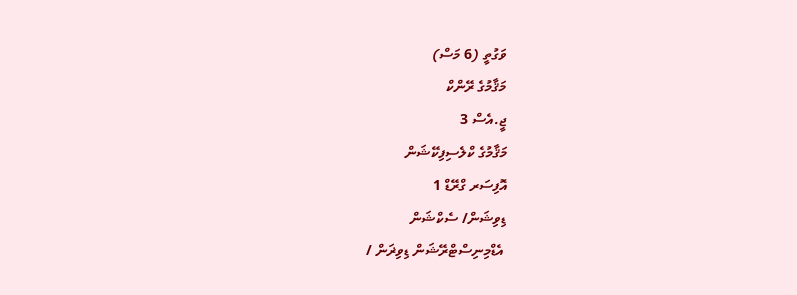ވަގުތީ (6 މަސް)
މަޤާމުގެ ރޭންކް
ޖީ.އެސް 3
މަޤާމުގެ ކްލެސިފިކޭޝަން
އޮފިސަރ ގްރޭޑް 1
ޑިވިޝަން/ ސެކްޝަން
 އެޑްމިނިސްޓްރޭޝަން ޑިވިޜަން /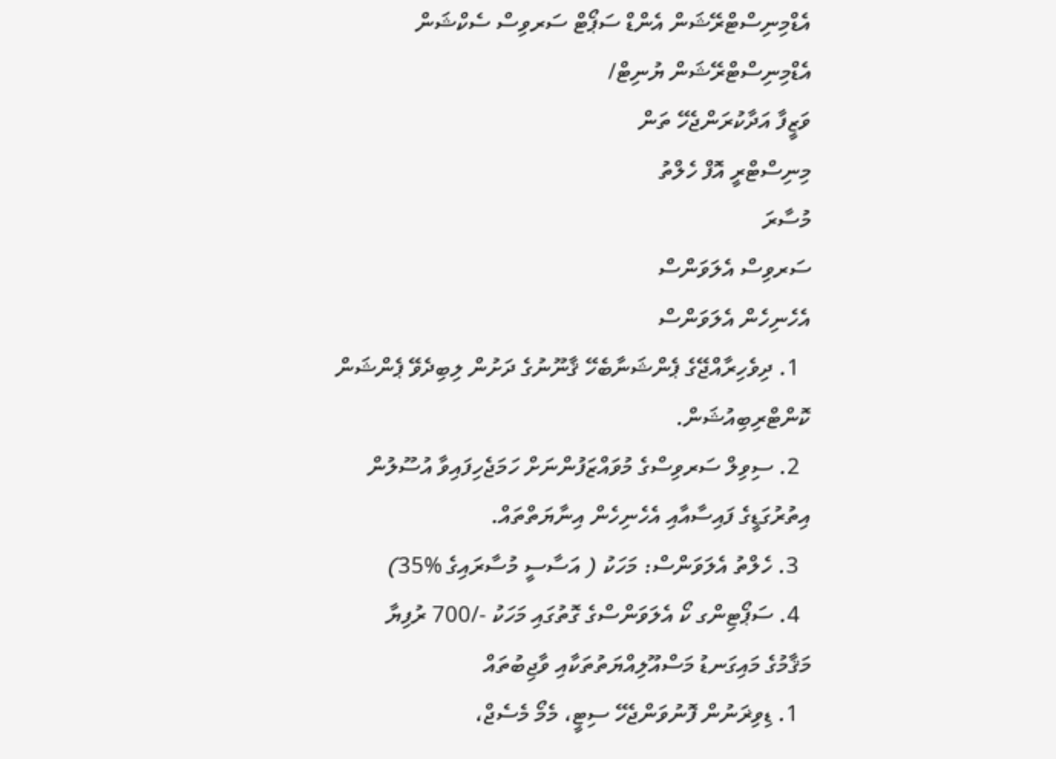އެޑްމިނިސްޓްރޭޝަން އެންޑް ސަޕޯޓް ސަރވިސް ސެކްޝަން
އެޑްމިނިސްޓްރޭޝަން ޔުނިޓް/
ވަޒީފާ އަދާކުރަންޖެހޭ ތަން
މިނިސްޓްރީ އޮފް ހެލްތު
މުސާރަ
ސަރވިސް އެލަވަންސް
އެހެނިހެން އެލަވަންސް
  1. ދިވެހިރާއްޖޭގެ ޕެންޝަނާބެހޭ ޤާނޫނުގެ ދަށުން ލިބިދެވޭ ޕެންޝަން ކޮންޓްރިބިއުޝަން.
  2. ސިވިލް ސަރވިސްގެ މުވައްޒަފުންނަށް ހަމަޖެހިފައިވާ އުސޫލުން އިތުރުގަޑީގެ ފައިސާއާއި އެހެނިހެން އިނާޔަތްތައް.
  3. ހެލްތު އެލަވަންސް: މަހަކު ( އަސާސީ މުސާރައިގެ %35)
  4. ސަޕޯޓިންގ ކޯ އެލަވަންސްގެ ގޮތުގައި މަހަކު -/700 ރުފިޔާ
މަޤާމުގެ މައިގަނޑު މަސްއޫލިއްޔަތުތަކާއި ވާޖިބުތައް
  1. ޑިވިޜަނުން ފޮނުވަންޖެހޭ ސިޓީ، މެމޯ މެސެޖް،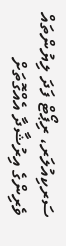ސަރކިއުލަރ، ރިޕޯޓް ފަދަ ލިޔުންތައް ވެރިންގެ އިރުޝާދާ އެއްގޮތަށް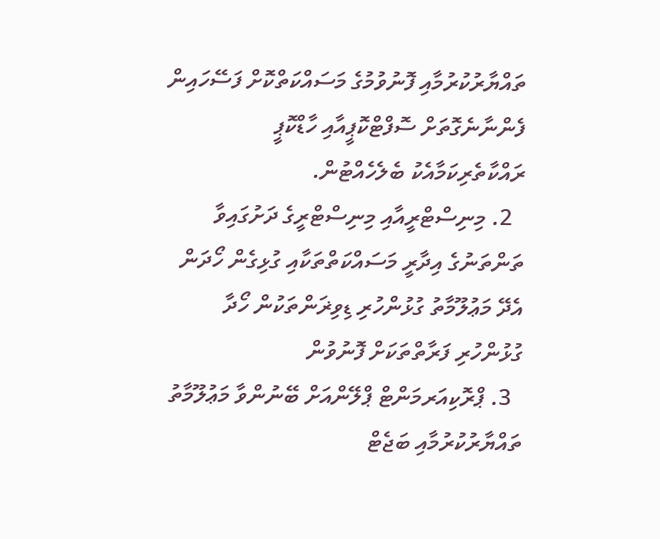ތައްޔާރުކުރުމާއި ފޮނުވުމުގެ މަސައްކަތްކޮށް ފަސޭހައިން ފެންނާނެގޮތަށް ސޮފްޓްކޮޕީއާއި ހާޑްކޮޕީ ރައްކާތެރިކަމާއެކު ބެލެހެއްޓުން.
  2. މިނިސްޓްރީއާއި މިނިސްޓްރީގެ ދަށުގައިވާ ތަންތަނުގެ އިދާރީ މަސައްކަތްތަކާއި ގުޅިގެން ހޯދަން އެދޭ މަޢުލޫމާތު ގުޅުންހުރި ޑިވިޜަންތަކުން ހޯދާ ގުޅުންހުރި ފަރާތްތަކަށް ފޮނުވުން
  3. ޕްރޮކިއަރމަންޓް ޕްލޭންއަށް ބޭނުންވާ މަޢުލޫމާތު ތައްޔާރުކުރުމާއި ބަޖެޓް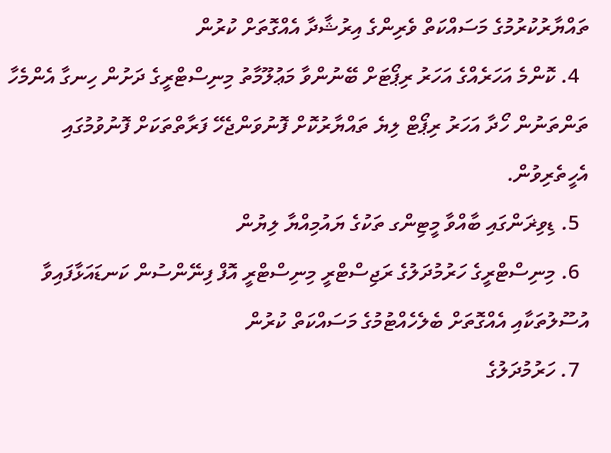ތައްޔާރުކުރުމުގެ މަސައްކަތް ވެރިންގެ އިރުޝާދާ އެއްގޮތަށް ކުރުން
  4. ކޮންމެ އަހަރެއްގެ އަހަރު ރިޕޯޓަށް ބޭނުންވާ މަޢުލޫމާތު މިނިސްޓްރީގެ ދަށުން ހިނގާ އެންމެހާ ތަންތަނުން ހޯދާ އަހަރު ރިޕޯޓް ލިޔެ ތައްޔާރުކޮށް ފޮނުވަންޖެހޭ ފަރާތްތަކަށް ފޮނުވުމުގައި އެހީތެރިވުން.
  5. ޑިވިޜަންގައި ބާއްވާ މީޓިންގ ތަކުގެ ޔައުމިއްޔާ ލިޔުން
  6. މިނިސްޓްރީގެ ހަރުމުދަލުގެ ރަޖިސްޓްރީ މިނިސްޓްރީ އޮފް ފިނޭންސުން ކަނޑައަޅާފައިވާ އުސޫލުތަކާއި އެއްގޮތަށް ބެލެހެއްޓުމުގެ މަސައްކަތް ކުރުން
  7. ހަރުމުދަލުގެ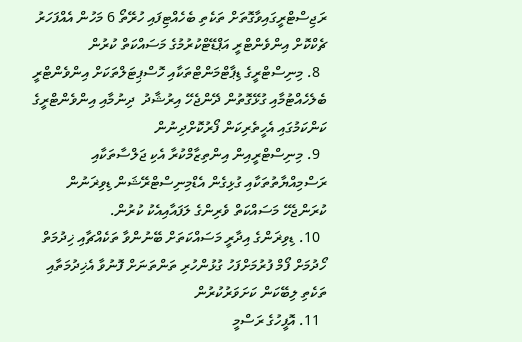ރަޖިސްޓްރީގައިވާގޮތަށް ތަކެތި ބެހެއްޓިފައި ހުރޭތޯ 6 މަހުން އެއްފަހަރު ޗެކްކޮށް އިންވެންޓްރީ އަޕްޑޭޓްކުރުމުގެ މަސައްކަތް ކުރުން
  8. މިނިސްޓްރީގެ ޑިޕާޓްމަންޓްތަކާއި ހޮސްޕިޓަލްތަކަށް އިންވެންޓްރީ ބެލެހެއްޓުމާއި ގުޅޭގޮތުން ދޭންޖެހޭ އިރުޝާދު  ދިނުމާއި އިންވެންޓްރީގެ ކަންކަމުގައި އެހީތެރިކަން ފޯރުކޮށްދިނުން
  9. މިނިސްޓްރީއިން އިންތިޒާމްކުރާ އެކި ޖަލްސާތަކާއި ރަސްމިއްޔާތުތަކާއި ގުޅިގެން އެޑްމިނިސްޓްރޭޝަން ޑިވިޜަނުން ކުރަންޖެހޭ މަސައްކަތް ވެރިންގެ ލަފައާއިއެކު ކުރުން.
  10. ޑިވިޜަންގެ އިދާރީ މަސައްކަތަށް ބޭނުންވާ ތަކެއްޗާއި ޚިދުމަތް ހޯދުމަށް ފޯމް ފުރުމަށްފަހު ގުޅުންހުރި ތަންތަނަށް ފޮނުވާ އެޚިދުމަތާއި ތަކެތި ލިބޭކަން ކަށަވަރުކުރުން
  11. އޮފީހުގެ ރަސްމީ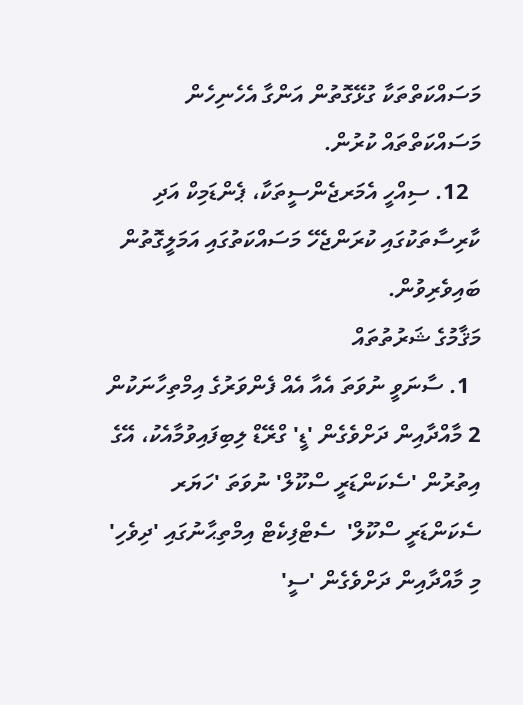މަސައްކަތްތަކާ ގުޅޭގޮތުން އަންގާ އެހެނިހެން މަސައްކަތްތައް ކުރުން.
  12. ސިއްހީ އެމަރޖެންސީތަކާ، ޕެންޑަމިކް އަދި ކާރިސާތަކުގައި ކުރަންޖެހޭ މަސައްކަތުގައި އަމަލީގޮތުން ބައިވެރިވުން.
މަޤާމުގެ ޝަރުތުތައް
  1. ސާނަވީ ނުވަތަ އެއާ އެއް ފެންވަރުގެ އިމްތިހާނަކުން 2 މާއްދާއިން ދަށްވެގެން 'ޑީ' ގްރޭޑް ލިބިފައިވުމާއެކު، އޭގެ އިތުރުން 'ސެކަންޑަރީ ސްކޫލް' ނުވަތަ 'ހަޔަރ ސެކަންޑަރީ ސްކޫލް'  ސެޓްފިކެޓް އިމްތިޙާނުގައި 'ދިވެހި' މި މާއްދާއިން ދަށްވެގެން 'ސީ'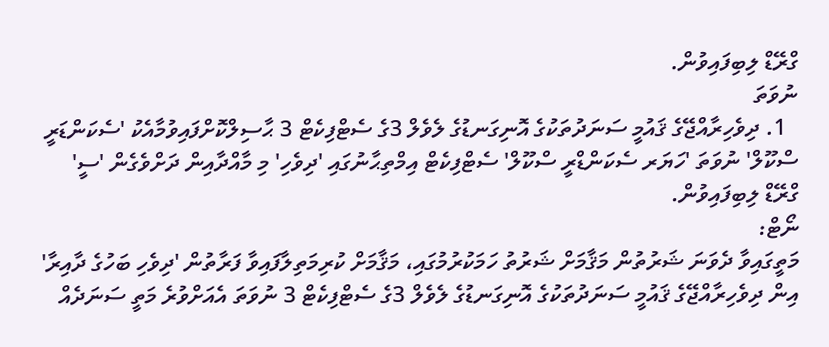ގްރޭޑް ލިބިފައިވުން.
ނުވަތަ
  1. ދިވެހިރާއްޖޭގެ ޤައުމީ ސަނަދުތަކުގެ އޮނިގަނޑުގެ ލެވެލް 3ގެ ސެޓްފިކެޓް 3 ޙާސިލްކޮށްފައިވުމާއެކު 'ސެކަންޑަރީ ސްކޫލް' ނުވަތަ 'ހަޔަރ ސެކަންޑްރީ ސްކޫލް' ސެޓްފިކެޓް އިމްތިޙާނުގައި 'ދިވެހި' މި މާއްދާއިން ދަށްވެގެން 'ސީ' ގްރޭޑް ލިބިފައިވުން.
ނޯޓް:
މަތީގައިވާ ދެވަނަ ޝަރުތުން މަޤާމަށް ޝަރުތު ހަމަކުރުމުގައި، މަޤާމަށް ކުރިމަތިލާފައިވާ ފަރާތުން 'ދިވެހި ބަހުގެ ދާއިރާ' އިން ދިވެހިރާއްޖޭގެ ޤައުމީ ސަނަދުތަކުގެ އޮނިގަނޑުގެ ލެވެލް 3ގެ ސެޓްފިކެޓް 3 ނުވަތަ އެއަށްވުރެ މަތީ ސަނަދެއް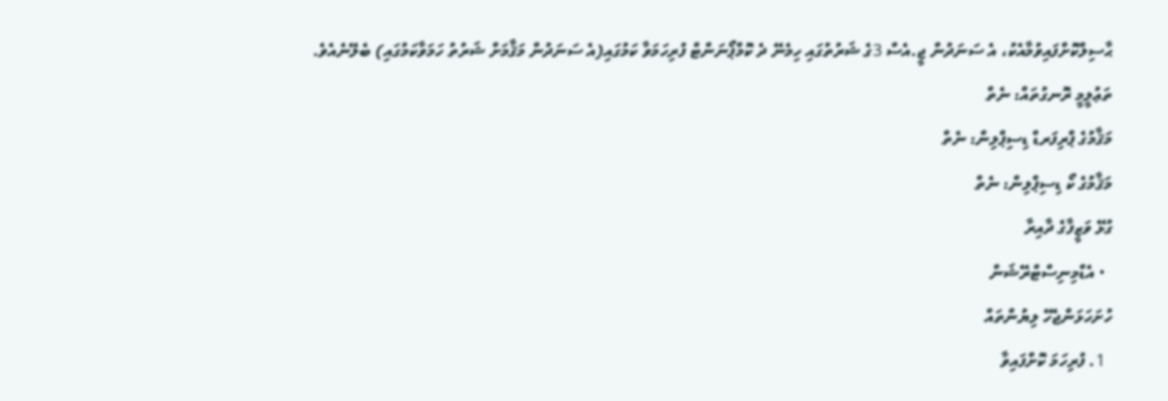ޙާސިލްކޮށްފައިވުމާއެކު، އެ ސަނަދުން ޖީ.އެސް 3ގެ ޝަރުތުގައި ހިމެނޭ ދެ ކޮމްޕޯނަންޓް ފުރިހަމަވާ ކަމުގައި(އެ ސަނަދުން މަޤާމަށް ޝަރުތު ހަމަވާކަމުގައި) ބެލޭނެއެވެ.
ތަޢުލީމީ ރޮނގުތައް: ނެތް
މަޤާމުގެ ޕްރިފަރޑް ޑިސިޕްލިން: ނެތް
މަޤާމުގެ ކޯ ޑިސިޕްލިން: ނެތް
ގުޅޭ ވަޒީފާގެ ދާއިރާ
  • އެޑްމިނިސްޓްރޭޝަން
ހުށަހަޅަންޖެހޭ ލިޔުންތައް
  1. ފުރިހަމަ ކޮށްފައިވާ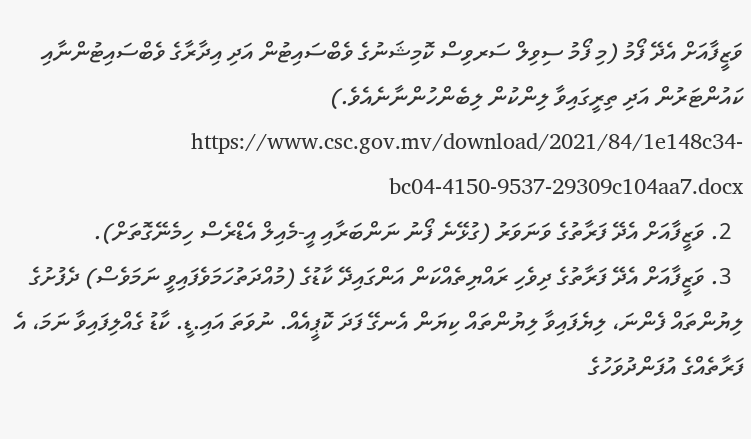ވަޒީފާއަށް އެދޭ ފޯމު (މި ފޯމު ސިވިލް ސަރވިސް ކޮމިޝަނުގެ ވެބްސައިޓުން އަދި އިދާރާގެ ވެބްސައިޓުންނާއި ކައުންޓަރުން އަދި ތިރީގައިވާ ލިންކުން ލިބެންހުންނާނެއެވެ.)  https://www.csc.gov.mv/download/2021/84/1e148c34-bc04-4150-9537-29309c104aa7.docx
  2. ވަޒީފާއަށް އެދޭ ފަރާތުގެ ވަނަވަރު (ގުޅޭނެ ފޯނު ނަންބަރާއި އީ-މެއިލް އެޑްރެސް ހިމެނޭގޮތަށް).
  3. ވަޒީފާއަށް އެދޭ ފަރާތުގެ ދިވެހި ރައްޔިތެއްކަން އަންގައިދޭ ކާޑުގެ (މުއްދަތުހަމަވެފައިވީ ނަމަވެސް) ދެފުށުގެ ލިޔުންތައް ފެންނަ، ލިޔެފައިވާ ލިޔުންތައް ކިޔަން އެނގޭ ފަދަ ކޮޕީއެއް. ނުވަތަ އައި.ޑީ. ކާޑު ގެއްލިފައިވާ ނަމަ، އެ ފަރާތެއްގެ އުފަންދުވަހުގެ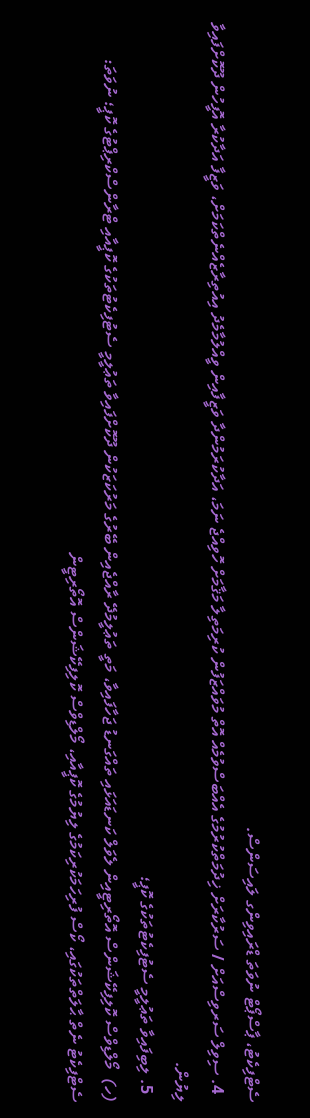ސެޓްފިކެޓު، ޕާސްޕޯޓް ނުވަތަ ޑްރައިވިންގ ލައިސަންސް.
  4. ސިވިލް ސަރވިސްއަށް / ސަރުކާރަށް ޚިދުމަތްކުރުމުގެ އެއްބަސްވުމެއް އޮތް މުވައްޒަފުން ކުރިމަތިލާ މަޤާމަށް ހޮވިއްޖެ ނަމަ، އަދާކުރަމުންދާ ވަޒީފާއިން ވީއްލުމާމެދު އިއުތިރާޒެއްނެތްކަމަށް، ވަޒީފާ އަދާކުރާ އޮފީހުން ދޫކޮށްފައިވާ ލިޔުން.
  5. ލިބިފައިވާ ތަޢުލީމީ ސެޓުފިކެޓުތަކުގެ ކޮޕީ؛
(ހ)  މޯލްޑިވްސް ކޮލިފިކޭޝަންސް އޮތޯރިޓީއިން ލެވަލް ކަނޑައަޅައި ތައްގަނޑު ޖަހާފައިވާ، މަތީ ތަޢުލީމުދޭ ރާއްޖެއިން ބޭރުގެ މަރުކަޒަކުން ދޫކޮށްފައިވާ ތަޢުލީމީ ސެޓުފިކެޓުތަކުގެ ކޮޕީއާއި ޓްރާންސްކްރިޕްޓުގެ ކޮޕީ؛ ނުވަތަ: ސެޓްފިކެޓު ނެތް ޙާލަތްތަކުގައި، ކޯސް ފުރިހަމަކުރިކަމުގެ ލިޔުމުގެ ކޮޕީއާއި، މޯލްޑިވްސް ކޮލިފިކޭޝަންސް އޮތޯރިޓީން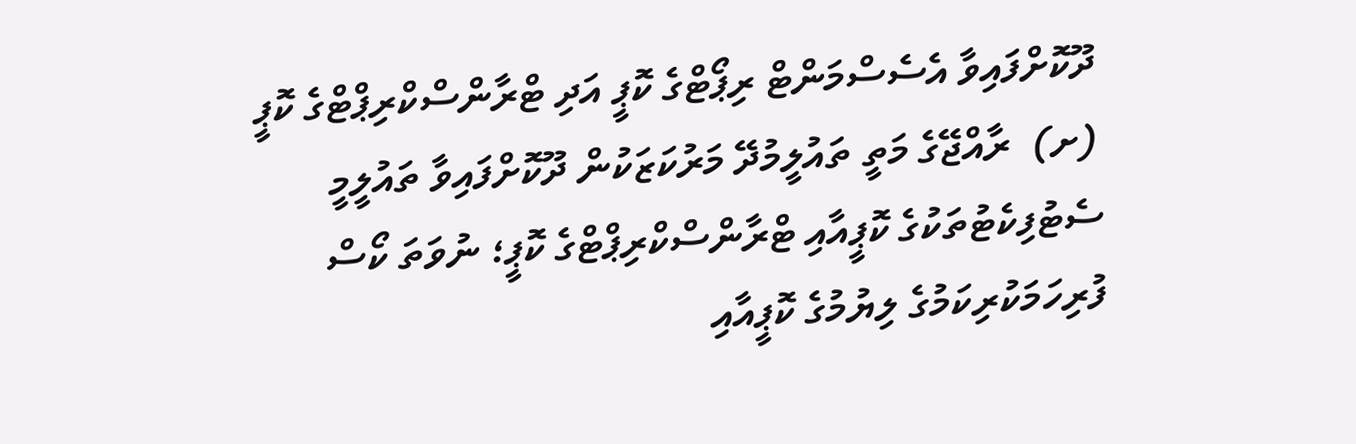ދޫކޮށްފައިވާ އެސެސްމަންޓް ރިޕޯޓްގެ ކޮޕީ އަދި ޓްރާންސްކްރިޕްޓްގެ ކޮޕީ
(ށ)  ރާއްޖޭގެ މަތީ ތައުލީމުދޭ މަރުކަޒަކުން ދޫކޮށްފައިވާ ތައުލީމީ ސެޓުފިކެޓުތަކުގެ ކޮޕީއާއި ޓްރާންސްކްރިޕްޓްގެ ކޮޕީ؛ ނުވަތަ ކޯސް ފުރިހަމަކުރިކަމުގެ ލިޔުމުގެ ކޮޕީއާއި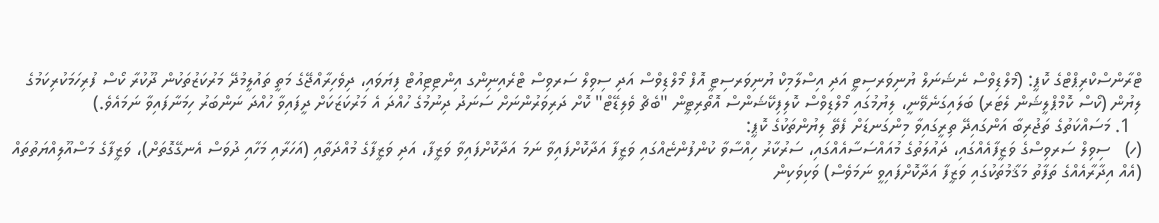ޓްރާންސްކްރިޕްޓްގެ ކޮޕީ: (މޯލްޑިވްސް ނެޝަނަލް ޔުނިވަރސިޓީ އަދި އިސްލާމިކް ޔުނިވަރސިޓީ އޮފް މޯލްޑިވްސް އަދި ސިވިލް ސަރވިސް ޓްރެއިނިންގ އިންޓިޓިއުޓް ފިޔަވައި، ދިވެހިރާއްޖޭގެ މަތީ ތައުލީމުދޭ މަރުކަޒުތަކުން ދޫކުރާ ކޯސް ފުރިހަމަކުރިކަމުގެ ލިޔުން (ކޯސް ކޮމްޕްލީޝަން ލެޓަރ) ބަލައިގަނެވޭނީ، ލިޔުމުގައި މޯލްޑިވްސް ކޮލިފިކޭޝަންސް އޮތޯރިޓީން "ބެޗް ވެލިޑޭޓް" ކޮށް ދަރިވަރުންނަށް ސަނަދު ދިނުމުގެ ހުއްދަ އެ މަރުކަޒަކަށް ދީފައިވާ ހުއްދަ ނަންބަރު ހިމަނާފައިވާ ނަމައެވެ.)
  1. މަސައްކަތުގެ ތަޖުރިބާ އަންގައިދޭ ތިރީގައިވާ މިންގަނޑަށް ފެތޭ ލިޔުންތަކުގެ ކޮޕީ:
(ހ)   ސިވިލް ސަރވިސްގެ ވަޒީފާއެއްގައި، ދައުލަތުގެ މުއައްސަސާއެއްގައި، ސަރުކާރު ހިއްސާވާ ކުންފުންޏެއްގައި ވަޒީފާ އަދާކޮށްފައިވާ ނަމަ އަދާކޮށްފައިވާ ވަޒީފާ، އަދި ވަޒީފާގެ މުއްދަތާއި (އަހަރާއި މަހާއި ދުވަސް އެނގޭގޮތަށް)، ވަޒީފާގެ މަސްއޫލިއްޔަތުތައް (އެއް އިދާރާއެއްގެ ތަފާތު މަޤާމުތަކުގައި ވަޒީފާ އަދާކޮށްފައިވީ ނަމަވެސް) ވަކިވަކިން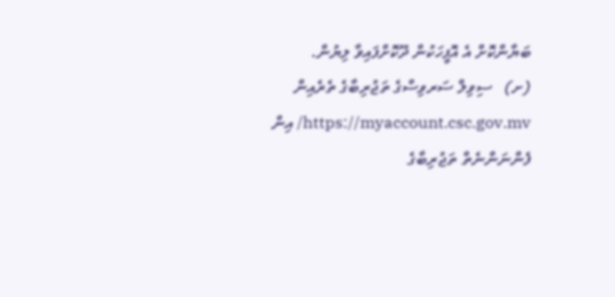ބަޔާންކޮށް އެ އޮފީހަކުން ދޫކޮށްފައިވާ ލިޔުން.
(ށ)   ސިވިލް ސަރވިސްގެ ތަޖުރިބާގެ ތެރެއިން https://myaccount.csc.gov.mv/ އިން ފެންނަންނެތް ތަޖުރިބާގެ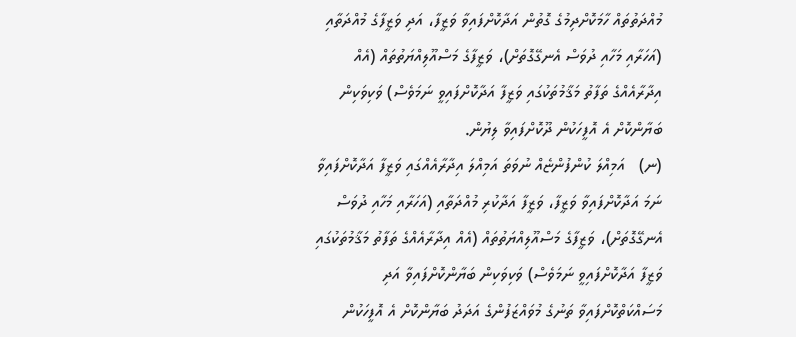މުއްދަތުތައް ހާމަކޮށްދިމުގެ ގޮތުން އަދާކޮށްފައިވާ ވަޒީފާ، އަދި ވަޒީފާގެ މުއްދަތާއި (އަހަރާއި މަހާއި ދުވަސް އެނގޭގޮތަށް)، ވަޒީފާގެ މަސްއޫލިއްޔަތުތައް (އެއް އިދާރާއެއްގެ ތަފާތު މަޤާމުތަކުގައި ވަޒީފާ އަދާކޮށްފައިވީ ނަމަވެސް) ވަކިވަކިން ބަޔާންކޮށް އެ އޮފީހަކުން ދޫކޮށްފައިވާ ލިޔުން.
(ނ)   އަމިއްލަ ކުންފުންޏެއް ނުވަތަ އަމިއްލަ އިދާރާއެއްގައި ވަޒީފާ އަދާކޮށްފައިވާ ނަމަ އަދާކޮށްފައިވާ ވަޒީފާ، ވަޒީފާ އަދާކުރި މުއްދަތާއި (އަހަރާއި މަހާއި ދުވަސް އެނގޭގޮތަށް)، ވަޒީފާގެ މަސްއޫލިއްޔަތުތައް (އެއް އިދާރާއެއްގެ ތަފާތު މަޤާމުތަކުގައި ވަޒީފާ އަދާކޮށްފައިވީ ނަމަވެސް) ވަކިވަކިން ބަޔާންކޮށްފައިވާ އަދި މަސައްކަތްކޮށްފައިވާ ތަނުގެ މުވައްޒަފުންގެ އަދަދު ބަޔާންކޮށް އެ އޮފީހަކުން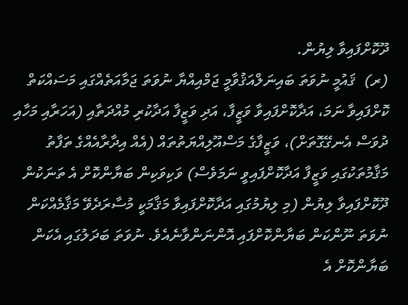ދޫކޮށްފައިވާ ލިޔުން.
(ރ)  ޤައުމީ ނުވަތަ ބައިނަލްއަޤުވާމީ ޖަމްއިއްޔާ ނުވަތަ ޖަމާއަތެއްގައި މަސައްކަތް ކޮށްފައިވާ ނަމަ، އަދާކޮށްފައިވާ ވަޒީފާ، އަދި ވަޒީފާ އަދާކުރި މުއްދަތާއި (އަހަރާއި މަހާއި ދުވަސް އެނގޭގޮތަށް)، ވަޒީފާގެ މަސްއޫލިއްޔަތުތައް (އެއް އިދާރާއެއްގެ ތަފާތު މަޤާމުތަކުގައި ވަޒީފާ އަދާކޮށްފައިވީ ނަމަވެސް) ވަކިވަކިން ބަޔާންކޮށް އެ ތަނަކުން ދޫކޮށްފައިވާ ލިޔުން (މި ލިޔުމުގައި އަދާކޮށްފައިވާ މަޤާމަކީ މުސާރަދެވޭ މަޤާމެއްކަން ނުވަތަ ނޫންކަން ބަޔާންކޮށްފައި އޮންނަންވާނެއެވެ. ނުވަތަ ބަދަލުގައި އެކަން ބަޔާންކޮށް އެ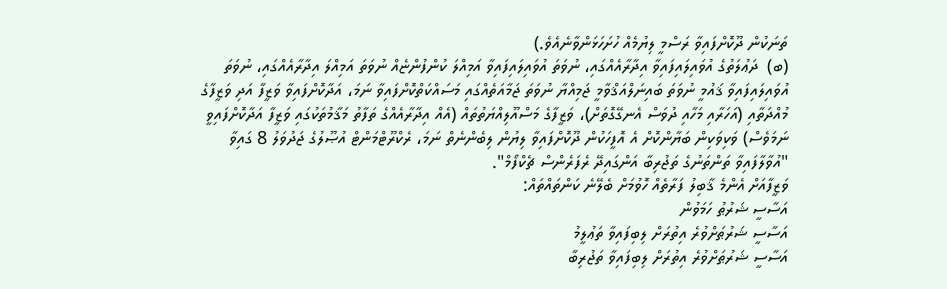ތަނަކުން ދޫކޮށްފައިވާ ރަސްމީ ލިޔުމެއް ހުށަހަޅަންވާނެއެވެ.)
(ބ)  ދަޢުލަތުގެ އުވައިލައިފައިވާ އިދާރާއެއްގައި، ނުވަތަ އުވައިލައިފައިވާ އަމިއްލަ ކުންފުންޏެއް ނުވަތަ އަމިއްލަ އިދާރާއެއްގައި، ނުވަތަ އުވައިލައިފައިވާ ޤައުމީ ނުވަތަ ބައިނަލްއަޤްވާމީ ޖަމިއްޔާ ނުވަތަ ޖަމާއަތެއްގައި މަސައްކަތްކޮށްފައިވާ ނަމަ، އަދާކޮށްފައިވާ ވަޒީފާ އަދި ވަޒީފާގެ މުއްދަތާއި (އަހަރާއި މަހާއި ދުވަސް އެނގޭގޮތަށް)، ވަޒީފާގެ މަސްއޫލިއްޔަތުތައް (އެއް އިދާރާއެއްގެ ތަފާތު މަޤާމުތަކުގައި ވަޒީފާ އަދާކޮށްފައިވީ ނަމަވެސް) ވަކިވަކިން ބަޔާންކޮށް އެ އޮފީހަކުން ދޫކޮށްފައިވާ ލިޔުން ލިބެންނެތް ނަމަ، ރެކްރޫޓްމަންޓް އުޞޫލުގެ ޖަދުވަލު 8 ގައިވާ "އުވާލާފައިވާ ތަންތަނުގެ ތަޖުރިބާ އަންގައިދޭ ރެފަރެންސް ޗެކްފޯމް".
ވަޒީފާއަށް އެންމެ ޤާބިލު ފަރާތެއް ހޮވުމަށް ބެލޭނެ ކަންތައްތައް:
އަސާސީ ޝަރުޠު ހަމަވުން
އަސާސީ ޝަރުޠަށްވުރެ އިތުރަށް ލިބިފައިވާ ތަޢުލީމު
އަސާސީ ޝަރުޠަށްވުރެ އިތުރަށް ލިބިފައިވާ ތަޖުރިބާ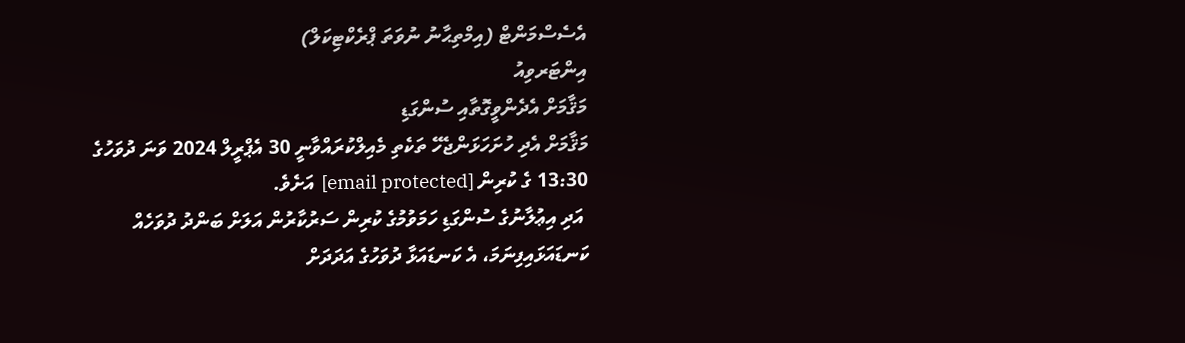އެސެސްމަންޓް (އިމްތިޙާނު ނުވަތަ ޕްރެކްޓިކަލް)
އިންޓަރވިއު
މަޤާމަށް އެދެންވީގޮތާއި ސުންގަޑި
މަޤާމަށް އެދި ހުށަހަޅަންޖެހޭ ތަކެތި މެއިލްކުރައްވާނީ 30 އެޕްރީލް 2024 ވަނަ ދުވަހުގެ 13:30 ގެ ކުރިން [email protected]  އަށެވެ.
 އަދި އިޢުލާނުގެ ސުންގަޑި ހަމަވުމުގެ ކުރިން ސަރުކާރުން އަލަށް ބަންދު ދުވަހެއް ކަނޑައަޅައިފިނަމަ، އެ ކަނޑައަޅާ ދުވަހުގެ އަދަދަށް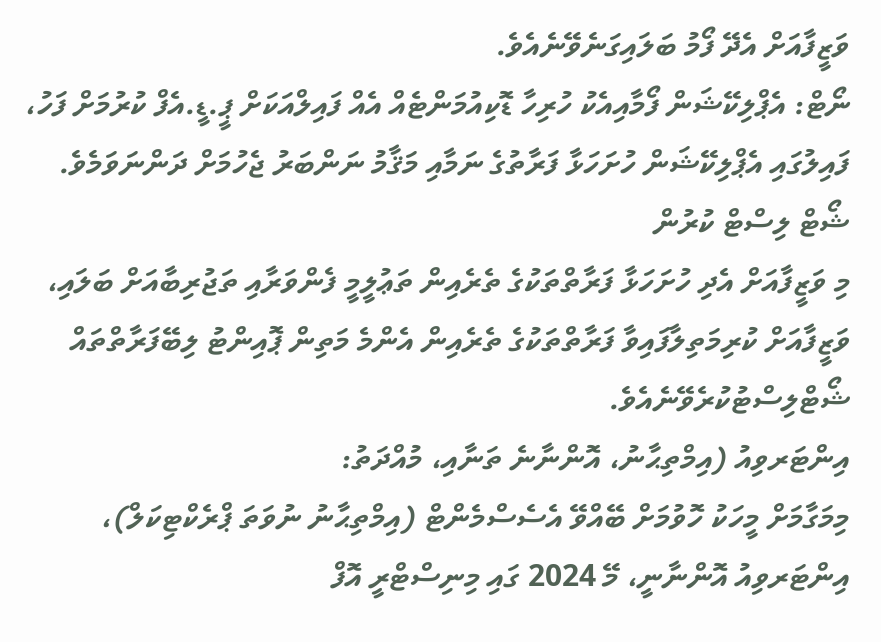ވަޒީފާއަށް އެދޭ ފޯމު ބަލައިގަނެވޭނެއެވެ.
ނޯޓް: އެޕްލިކޭޝަން ފޯމާއިއެކު ހުރިހާ ޑޮކިއުމަންޓެއް އެއް ފައިލްއަކަށް ޕީ.ޑީ.އެފް ކުރުމަށް ފަހު، ފައިލުގައި އެޕްލިކޭޝަން ހުށަހަޅާ ފަރާތުގެ ނަމާއި މަޤާމު ނަންބަރު ޖެހުމަށް ދަންނަވަމެވެ.
ޝޯޓް ލިސްޓް ކުރުން
މި ވަޒީފާއަށް އެދި ހުށަހަޅާ ފަރާތްތަކުގެ ތެރެއިން ތަޢުލީމީ ފެންވަރާއި ތަޖުރިބާއަށް ބަލައި، ވަޒީފާއަށް ކުރިމަތިލާފައިވާ ފަރާތްތަކުގެ ތެރެއިން އެންމެ މަތިން ޕޮއިންޓު ލިބޭފަރާތްތައް ޝޯޓްލިސްޓުކުރެވޭނެއެވެ.
އިންޓަރވިއު (އިމްތިޙާނު، އޮންނާނެ ތަނާއި، މުއްދަތު:
މިމަގާމަށް މީހަކު ހޮވުމަށް ބޭއްވޭ އެސެސްމެންޓް (އިމްތިޙާނު ނުވަތަ ޕްރެކްޓިކަލް)، އިންޓަރވިއު އޮންނާނީ، މޭ 2024 ގައި މިނިސްޓްރީ އޮފް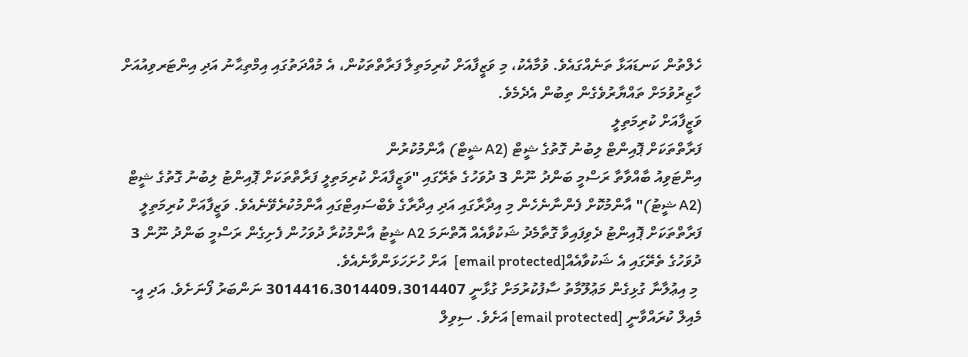ހެލްތުން ކަނޑައަޅާ ތަނެއްގައެވެ. ވުމާއެކު، މި ވަޒީފާއަށް ކުރިމަތިލާ ފަރާތްތަކުން، އެ މުއްދަތުގައި އިމްތިޙާނު އަދި އިންޓަރވިއުއަށް ހާޒިރުވުމަށް ތައްޔާރުވެގެން ތިބުން އެދެމެވެ.
ވަޒީފާއަށް ކުރިމަތިލީ
ފަރާތްތަކަށް ޕޮއިންޓް ލިބުނު ގޮތުގެ ޝީޓް (A2 ޝީޓް) އާންމުކުރުން
އިންޓަވިއު ބާއްވާތާ ރަސްމީ ބަންދު ނޫން 3 ދުވަހުގެ ތެރޭގައި "ވަޒީފާއަށް ކުރިމަތިލީ ފަރާތްތަކަށް ޕޮއިންޓު ލިބުނު ގޮތުގެ ޝީޓް (A2 ޝީޓު)" އާންމުކޮށް ފެންނާނެހެން މި އިދާރާގައި އަދި އިދާރާގެ ވެބްސައިޓްގައި އާންމުކުރެވޭނެއެވެ. ވަޒީފާއަށް ކުރިމަތިލީ ފަރާތްތަކަށް ޕޮއިންޓު ދެވިފައިވާ ގޮތާމެދު ޝަކުވާއެއް އޮތްނަމަ A2 ޝީޓު އާންމުކުރާ ދުވަހުން ފެށިގެން ރަސްމީ ބަންދު ނޫން 3 ދުވަހުގެ ތެރޭގައި އެ ޝަކުވާއެއް[email protected]  އަށް ހުށަހަޅަންވާނެއެވެ.
 މި އިޢުލާނާ ގުޅިގެން މަޢުލޫމާތު ސާފުކުރުމަށް ގުޅާނީ 3014416،3014409،3014407 ނަންބަރު ފޯނަށެވެ. އަދި އީ-މެއިލް ކުރައްވާނީ [email protected] އަށެވެ. ސިވިލް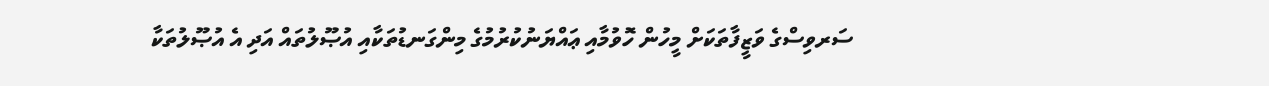ސަރވިސްގެ ވަޒީފާތަކަށް މީހުން ހޮވުމާއި ޢައްޔަނުކުރުމުގެ މިންގަނޑުތަކާއި އުޞޫލުތައް އަދި އެ އުޞޫލުތަކާ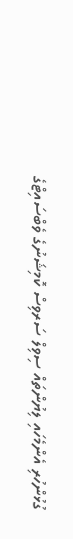ގުޅުންހުރި އެންމެހައި ލިޔުންތައް ސިވިލް ސަރވިސް ކޮމިޝަނުގެ ވެބްސައިޓްގެ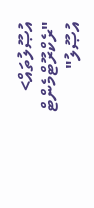އުޞޫލުތައް> "ރެކްރޫޓްމެންޓް އުޞޫލު"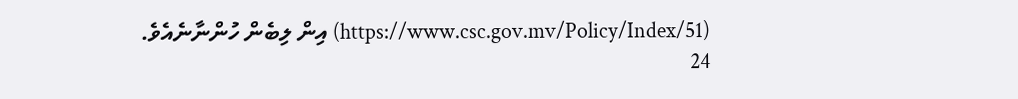(https://www.csc.gov.mv/Policy/Index/51) އިން ލިބެން ހުންނާނެއެވެ.
24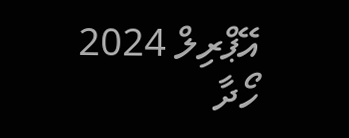އޭޕްރިލް 2024
ހޯދާ